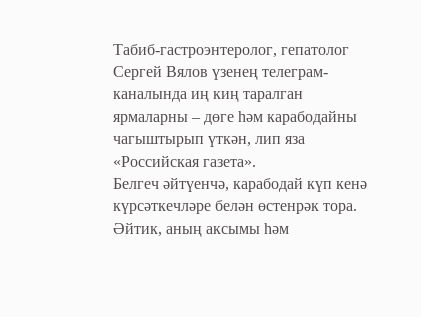Табиб-гастроэнтеролог, гепатолог Сергей Вялов үзенең телеграм-каналында иң киң таралган ярмаларны – дөге һәм карабодайны чагыштырып үткән, лип яза «Российская газета».
Белгеч әйтүенчә, карабодай күп кенә күрсәткечләре белән өстенрәк тора. Әйтик, аның аксымы һәм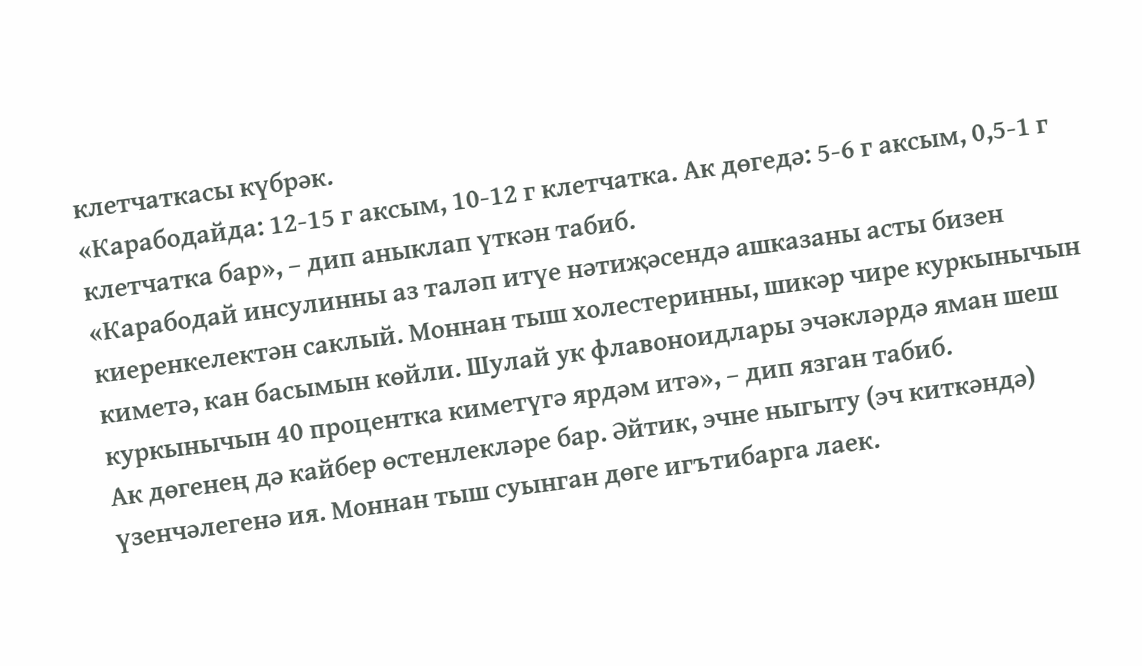клетчаткасы күбрәк.
«Карабодайда: 12-15 г аксым, 10-12 г клетчатка. Ак дөгедә: 5-6 г аксым, 0,5-1 г клетчатка бар», – дип аныклап үткән табиб.
«Карабодай инсулинны аз таләп итүе нәтиҗәсендә ашказаны асты бизен киеренкелектән саклый. Моннан тыш холестеринны, шикәр чире куркынычын киметә, кан басымын көйли. Шулай ук флавоноидлары эчәкләрдә яман шеш куркынычын 40 процентка киметүгә ярдәм итә», – дип язган табиб.
Ак дөгенең дә кайбер өстенлекләре бар. Әйтик, эчне ныгыту (эч киткәндә) үзенчәлегенә ия. Моннан тыш суынган дөге игътибарга лаек.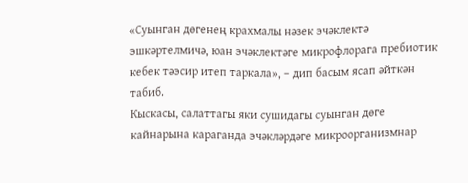«Суынган дөгенең крахмалы нәзек эчәклектә эшкәртелмичә, юан эчәклектәге микрофлорага пребиотик кебек тәэсир итеп таркала», – дип басым ясап әйткән табиб.
Кыскасы, салаттагы яки сушидагы суынган дөге кайнарына караганда эчәкләрдәге микроорганизмнар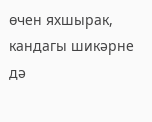өчен яхшырак, кандагы шикәрне дә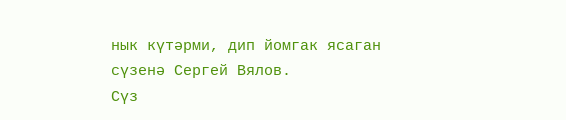нык күтәрми, дип йомгак ясаган сүзенә Сергей Вялов.
Сүз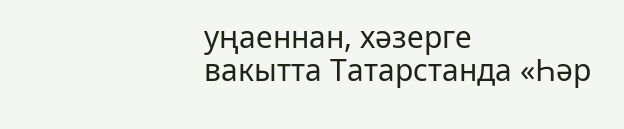уңаеннан, хәзерге вакытта Татарстанда «Һәр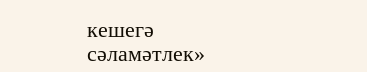кешегә сәламәтлек»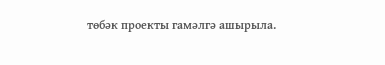төбәк проекты гамәлгә ашырыла.